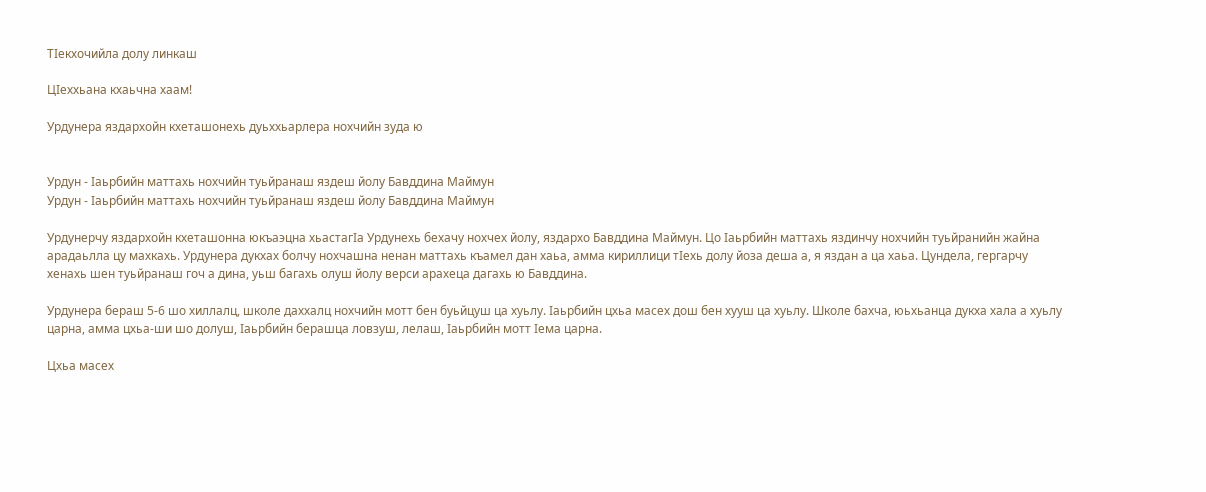ТIекхочийла долу линкаш

ЦIеххьана кхаьчна хаам!

Урдунера яздархойн кхеташонехь дуьххьарлера нохчийн зуда ю


Урдун - Iаьрбийн маттахь нохчийн туьйранаш яздеш йолу Бавддина Маймун
Урдун - Iаьрбийн маттахь нохчийн туьйранаш яздеш йолу Бавддина Маймун

Урдунерчу яздархойн кхеташонна юкъаэцна хьастагIа Урдунехь бехачу нохчех йолу, яздархо Бавддина Маймун. Цо Iаьрбийн маттахь яздинчу нохчийн туьйранийн жайна арадаьлла цу махкахь. Урдунера дукхах болчу нохчашна ненан маттахь къамел дан хаьа, амма кириллици тIехь долу йоза деша а, я яздан а ца хаьа. Цундела, гергарчу хенахь шен туьйранаш гоч а дина, уьш багахь олуш йолу верси арахеца дагахь ю Бавддина.

Урдунера бераш 5-6 шо хиллалц, школе даххалц нохчийн мотт бен буьйцуш ца хуьлу. Iаьрбийн цхьа масех дош бен хууш ца хуьлу. Школе бахча, юьхьанца дукха хала а хуьлу царна, амма цхьа-ши шо долуш, Iаьрбийн берашца ловзуш, лелаш, Iаьрбийн мотт Iема царна.

Цхьа масех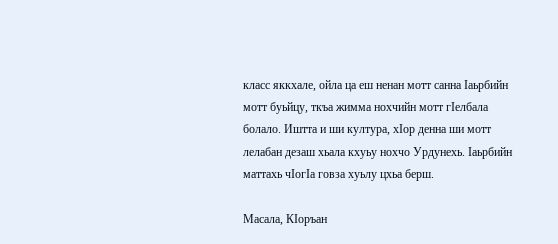класс яккхале, ойла ца еш ненан мотт санна Iаьрбийн мотт буьйцу, ткъа жимма нохчийн мотт гIелбала болало. Иштта и ши култура, хIор денна ши мотт лелабан дезаш хьала кхуьу нохчо Урдунехь. Iаьрбийн маттахь чIогIа говза хуьлу цхьа берш.

Масала, КIоръан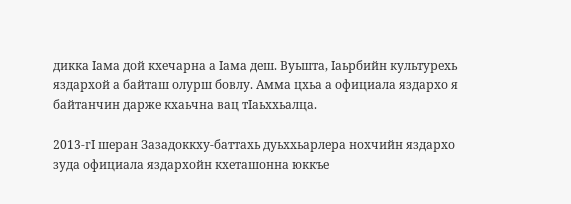дикка Iама дой кхечарна а Iама деш. Вуьшта, Iаьрбийн культурехь яздархой а байташ олурш бовлу. Амма цхьа а официала яздархо я байтанчин дарже кхаьчна вац тIаьххьалца.

2013-гI шеран Зазадоккху-баттахь дуьххьарлера нохчийн яздархо зуда официала яздархойн кхеташонна юккъе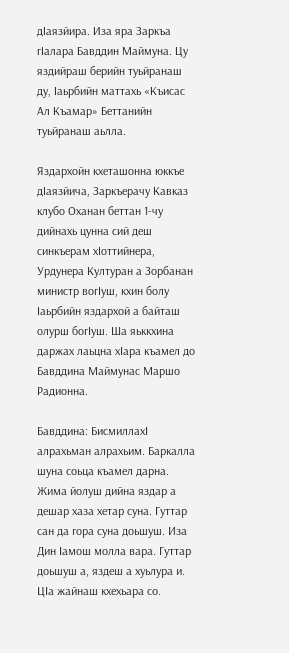дIаязйира. Иза яра Заркъа гIалара Бавддин Маймуна. Цу яздийраш берийн туьйранаш ду, Iаьрбийн маттахь «Къисас Ал Къамар» Беттанийн туьйранаш аьлла.

Яздархойн кхеташонна юккъе дIаязйича, Заркъерачу Кавказ клубо Оханан беттан 1-чу дийнахь цунна сий деш синкъерам хIоттийнера, Урдунера Културан а Зорбанан министр вогIуш, кхин болу Iаьрбийн яздархой а байташ олурш богIуш. Ша яьккхина даржах лаьцна хIара къамел до Бавддина Маймунас Маршо Радионна.

Бавддина: БисмиллахI алрахьман алрахьим. Баркалла шуна соьца къамел дарна. Жима йолуш дийна яздар а дешар хаза хетар суна. Гуттар сан да гора суна доьшуш. Иза Дин Iамош молла вара. Гуттар доьшуш а, яздеш а хуьлура и. ЦIа жайнаш кхехьара со.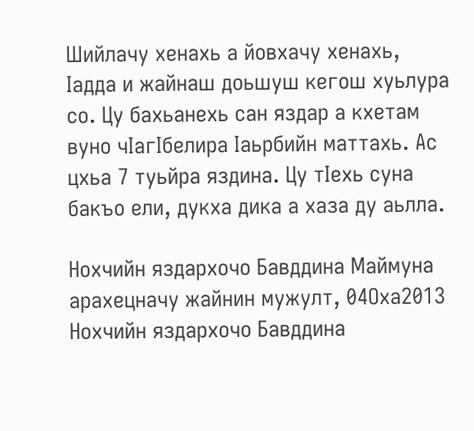Шийлачу хенахь а йовхачу хенахь, Iадда и жайнаш доьшуш кегош хуьлура со. Цу бахьанехь сан яздар а кхетам вуно чIагIбелира Iаьрбийн маттахь. Ас цхьа 7 туьйра яздина. Цу тIехь суна бакъо ели, дукха дика а хаза ду аьлла.

Нохчийн яздархочо Бавддина Маймуна арахецначу жайнин мужулт, 04Оха2013
Нохчийн яздархочо Бавддина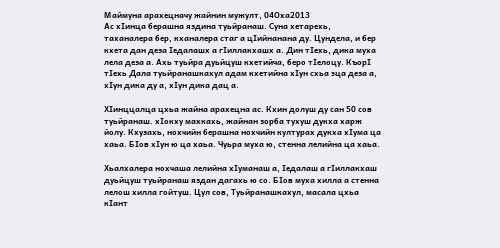Маймуна арахецначу жайнин мужулт, 04Оха2013
Ас хIинца берашна яздина туьйранаш. Суна хетарехь, таханалера бер, кханалера стаг а цIийнанана ду. Цундела, и бер кхета дан деза Iедалашх а гIиллакхашх а. Дин тIехь, дика муха лела деза а. Ахь туьйра дуьйцуш кхетийча, беро тIелоцу. КъорI тIехь Дала туьйранашкахул адам кхетийна хIун схьа эца деза а, хIун дика ду а, хIун дика дац а.

ХIинццалца цхьа жайна арахецна ас. Кхин долуш ду сан 50 сов туьйранаш. хIокху махкахь, жайнан зорба тухуш дукха харж йолу. Кхузахь, нохчийн берашна нохчийн културах дукха хIума ца хаьа. БIов хIун ю ца хаьа. Чуьра муха ю, стенна лелийна ца хаьа.

Хьалхалера нохчаша лелийна хIуманаш а, Iедалаш а гIиллакхаш дуьйцуш туьйранаш яздан дагахь ю со. БIов муха хилла а стенна лелош хилла гойтуш. Цул сов, Туьйранашкахул, масала цхьа кIант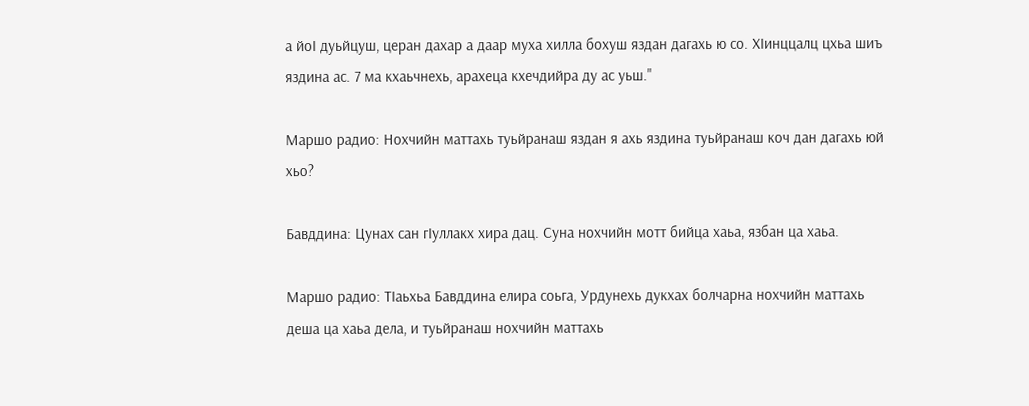а йоI дуьйцуш, церан дахар а даар муха хилла бохуш яздан дагахь ю со. ХIинццалц цхьа шиъ яздина ас. 7 ма кхаьчнехь, арахеца кхечдийра ду ас уьш."

Маршо радио: Нохчийн маттахь туьйранаш яздан я ахь яздина туьйранаш коч дан дагахь юй хьо?

Бавддина: Цунах сан гIуллакх хира дац. Суна нохчийн мотт бийца хаьа, язбан ца хаьа.

Маршо радио: ТIаьхьа Бавддина елира соьга, Урдунехь дукхах болчарна нохчийн маттахь деша ца хаьа дела, и туьйранаш нохчийн маттахь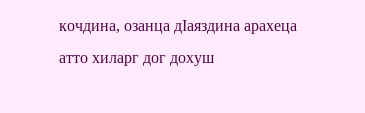кочдина, озанца дIаяздина арахеца атто хиларг дог дохуш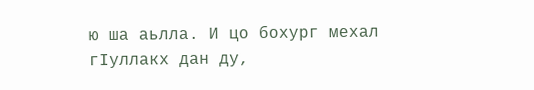ю ша аьлла. И цо бохург мехал гIуллакх дан ду,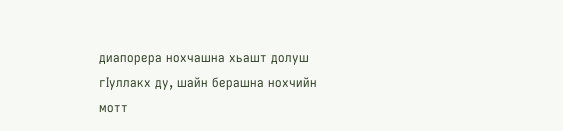диапорера нохчашна хьашт долуш гIуллакх ду, шайн берашна нохчийн мотт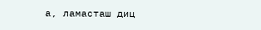а, ламасташ диц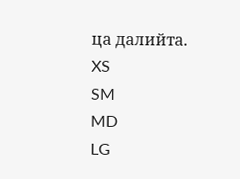ца далийта.
XS
SM
MD
LG